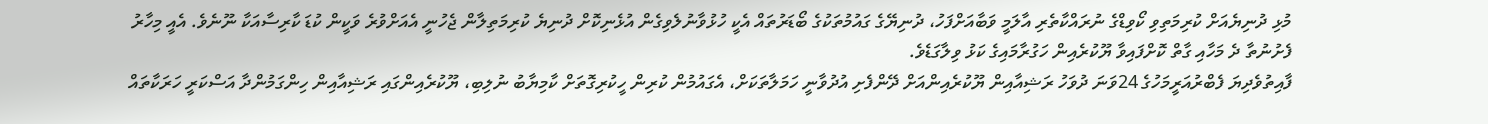މުޅި ދުނިޔެއަށް ކުރިމަތިވި ކޯވިޑްގެ ނުރައްކާތެރި އާލަމީ ވަބާއަށްފަހު، ދުނިޔޭގެ ގައުމުތަކުގެ ބޯޑަރުތައް އެކީ ހުޅުވާނުލެވިގެން އުޅެނިކޮށް ދުނިޔެ ކުރިމަތިލާން ޖެހުނީ އެއަށްވުރެ ވަކީން ކުޑަ ކާރިސާއަކާ ނޫނެވެ. އެއީ މިހާރު ފެށުނުތާ ދެ މަހާއި ގާތް ކޮށްފައިވާ ޔޫކުރެއިން ހަގުރާމައިގެ ކަޅު ވިލާގަޑެވެ.
ފާއިތުވެދިޔަ ފެބްރުއަރީމަހުގެ 24ވަނަ ދުވަހު ރަޝިއާއިން ޔޫކުރެއިންއަށް ދޭންފެށި އުދުވާނީ ހަމަލާތަކަށް، އެގައުމުން ކުރިން ހީކުރިގޮތަށް ކާމިޔާބު ނުލިބި، ޔޫކުރެއިންގައި ރަޝިއާއިން ހިންގަމުންދާ އަސްކަރީ ހަރަކާތައް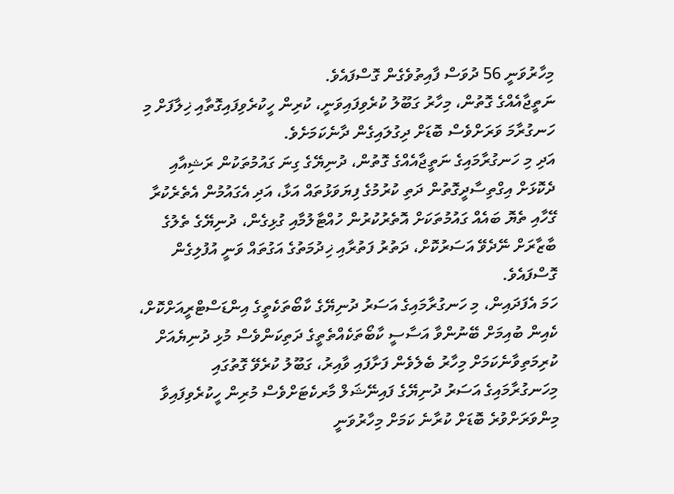މިހާރުވަނީ 56 ދުވަސް ފާއިތުވެގެން ގޮސްފައެވެ.
ނަތީޖާއެއްގެ ގޮތުން، މިހާރު ގަބޫލު ކުރެވިފައިވަނީ، ކުރިން ހީކުރެވިފައިގޮތާއި ޚިލާފަށް މި ހަނގުރާމަ ވަރަށްވެސް ބޮޑަށް ދިގުލައިގެން ދާނެކަމަށެވެ.
އަދި މި ހަނގުރާމައިގެ ނަތީޖާއެއްގެ ގޮތުން، ދުނިޔޭގެ ގިނަ ގައުމުތަކުން ރަޝިއާއި ދެކޮޅަށް އިގްތިސާދީގޮތުން ދަތި ކުރުމުގެ ފިޔަވަޅުތައް އަޅާ، އަދި އެގައުމުން އެތެރެކުރާ ގޭހާއި ތެޔޮ ބައެއް ގައުމުތަކަށް އޮތެރުކުރުން ހުއްޓާލުމާއި ގުޅިގެން، ދުނިޔޭގެ ތެލުގެ ބާޒާރަށް ނޭދެވޭ އަސަރުކޮށް، ދަތުރު ފަތުރާއި ޚިދުމަތުގެ އަގުތައް ވަނީ އުފުލިގެން ގޮސްފައެވެ.
ހަމަ އެފަދައިން، މި ހަނގުރާމައިގެ އަސަރު ދުނިޔޭގެ ކާބޯތަކެތީގެ އިންޑަސްޓްރީއަށްކޮށް، ކެއިން ބުއިމަށް ބޭނުންވާ އަސާސީ ކާބޯތަކެއްތެތީގެ ދަތިކަންވެސް މުޅި ދުނިޔެއަށް ކުރިމަތިވާނެކަމަށް މިހާރު ބެލެވެން ފަށާފައި ވާއިރު، ގަބޫލު ކުރެވޭ ގޮތުގައި މިހަނގުރާމައިގެ އަސަރު ދުނިޔޭގެ ފައިނޭޝަލް މާރކެޓަށްވެސް މުރިން ހީކުރެވިފައިވާ މިންވަރަށްވުރެ ބޮޑަށް ކުރާނެ ކަމަށް މިހާރުވަނީ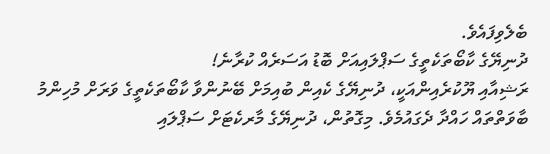ބެލެވިފައެވެ.
ދުނިޔޭގެ ކާބޯތަކެތީގެ ސަޕްލައިއަށް ބޮޑު އަސަރެއް ކުރާނެ!
ރަޝިއާއި ޔޫކުރެއިންއަކީ، ދުނިޔޭގެ ކެއިން ބުއިމަށް ބޭނުންވާ ކާބޯތަކެތީގެ ވަރަށް މުހިންމު ބާވަތްތައް ހައްދާ ދެގައުމެވެ. މިގޮތުން، ދުނިޔޭގެ މާރކެޓަށް ސަޕްލައި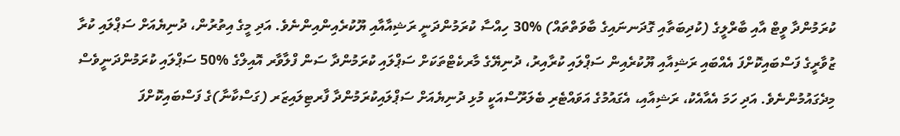ކުރަމުންދާ ވީޓް އާއި ބާރްލީގެ (ކުދިބަތާއި ގޮދަނނައިގެ ބާވަތްތައް) %30 ހިއްސާ ކުރަމުންދަނީ ރަޝިއާއާއި ޔޫކުރެއިންއިންނެވެ. އަދި މީގެ އިތުރުން، ދުނިޔެއަށް ސަޕްލައި ކުރާ ޒުވާރީގެ ފަސްބައިކޮށްފަ އެއްބައި ރަޝިއާއި ޔޫކުރެއިން ސަޕްލައި ކުރާއިރު، ދުނިޔޭގެ މާރކެޓްތަކަށް ސަޕްލައި ކުރަމުންދާ ސަން ފްލާވާރ އޮއިލްގެ %50 ސަޕްލައި ކުރަމުންދަނީވެސް މިދެގައުމުންނެވެ. އަދި ހަމަ އެއާއެކު، ރަޝިއާއި، އެގައުމުގެ އަވައްޓެރި ބެލަރޫސްއަކީ މުޅި ދުނިޔެއަށް ސަޕްލައިކުރަމުންދާ ފާރޓިލައިޒަރ (ގަސްކާނާ)ގެ ފަސްބައިކޮށްފަ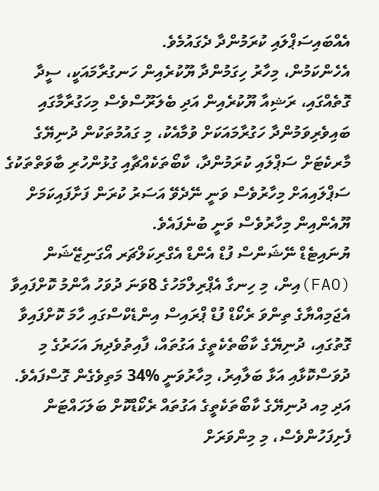އެއްބައިސަޕްލައި ކުރަމުންދާ ދެގައުމެވެ.
އެހެންކަމުން، މިހާރު ހިގަމުންދާ ޔޫކުރެއިން ހަނގުރާމައަކީ، ސީދާ ގޮތެއްގައި، ރަޝިއާ ޔޫކުރެއިން އަދި ބެލަރޫސްވެސް މިހަގުރާމާގައި ބައިވެރިވަމުންދާ ހަގުރާމައަކަށް ވުމާއެކު، މި ގައުމުތަކުން ދުނިޔޭގެ މާރކެޓަށް ސަޕްލައި ކުރަމުންދާ، ކާބޯތަކެއްޗާއި ގުޅުންހުރި ބާވަތްތަކުގެ ސަޕްލައިއަށް މިހާރުވެސް ވަނީ ނޭދެވޭ އަސަރު ކުރަން ފަށާފައިކަމަށް ޔޫއެންއިން މިހާރުވެސް ވަނީ ބުނެފައެވެ.
ޔުނައިޓެޑް ނޭޝަންސް ފުޑް އެންޑް އެގްރިކަލްޗަރ އޯގަނިޒޭޝަން (FAO)އިން، މި ހިނގާ އެޕްރިލްމަހުގެ 8ވަނަ ދުވަހު އާންމު ކޮށްފައިވާ އެޖަމިއްޔާގެ ތިންވަ ރެކޯޑް ފުޑް ޕްރައިސް އިންޑެކްސްގައި ހާމަ ކޮށްފައިވާ ގޮތުގައި، ދުނިޔޭގެ ކާބޯތެކެތީގެ އަގުތައް، ފާއިތުވެދިޔަ އަހަރުގެ މި ދުވަސްކޮޅާއި އަޅާ ބަލާއިރު، މިހާރުވަނީ %34 މަތިވެގެން ގޮސްފައެވެ. އަދި މިއ ދުނިޔޭގެ ކާބޯތަކެތީގެ އަގުތައް ރެކޯޑްކޮށް ބަލަހައްޓަން ފެށިފަހުންވެސް، މި މިންވަރަށް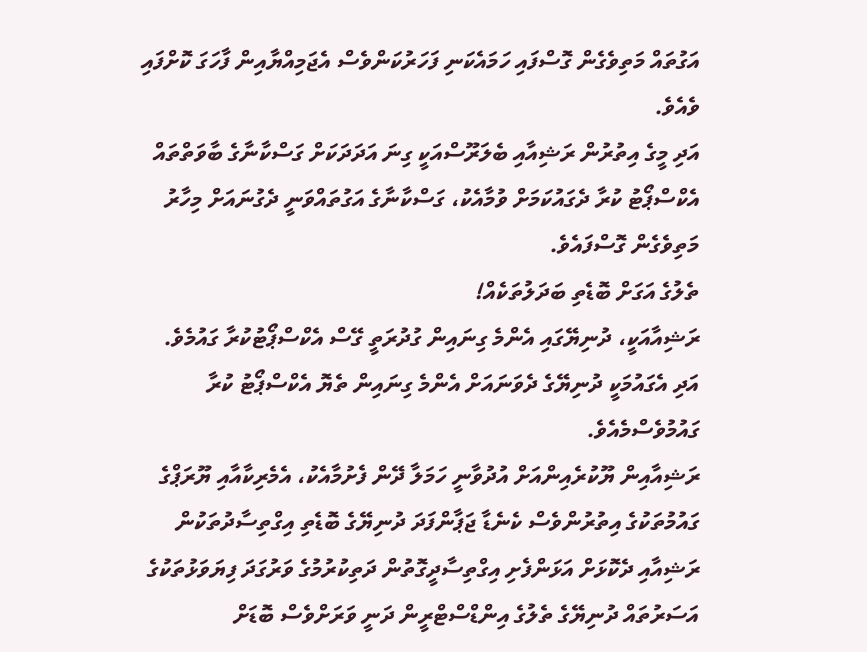އަގުތައް މަތިވެގެން ގޮސްފައި ހަމައެކަނި ފަހަރުކަންވެސް އެޖަމިއްޔާއިން ފާހަގަ ކޮށްފައި ވެއެވެ.
އަދި މީގެ އިތުރުން ރަޝިއާއި ބެލަރޫސްއަކީ ގިނަ އަދަދަކަށް ގަސްކާނާގެ ބާވަތްތައް އެކްސްޕޯޓު ކުރާ ދެގައުކަމަށް ވުމާއެކު، ގަސްކާނާގެ އަގުތައްވަނީ ދެގުނައަށް މިހާރު މަތިވެގެން ގޮސްފައެވެ.
ތެލުގެ އަގަށް ބޮޑެތި ބަދަލުތަކެއް!
ރަޝިއާއަކީ، ދުނިޔޭގައި އެންމެ ގިނައިން ގުދުރަތީ ގޭސް އެކްސްޕޯޓުކުރާ ގައުމެވެ. އަދި އެގައުމަކީ ދުނިޔޭގެ ދެވަނައަށް އެންމެ ގިނައިން ތެޔޮ އެކްސްޕޯޓު ކުރާ ގައުމުވެސްމެއެވެ.
ރަޝިއާއިން ޔޫކުރެއިންއަށް އުދުވާނީ ހަމަލާ ދޭން ފެށުމާއެކު، އެމެރިކާއާއި ޔޫރަޕްގެ ގައުމުތަކުގެ އިތުރުންވެސް ކެނެޑާ ޖަޕާންފަދަ ދުނިޔޭގެ ބޮޑެތި އިގްތިސާދުތަކުން ރަޝިއާއި ދެކޮޅަށް އަޅަންފެށި އިގްތިސާދީގޮތުން ދަތިކުރުމުގެ ވަރުގަދަ ފިޔަވަޅުތަކުގެ އަސަރުތައް ދުނިޔޭގެ ތެލުގެ އިންޑްސްޓްރީން ދަނީ ވަރަށްވެސް ބޮޑަށް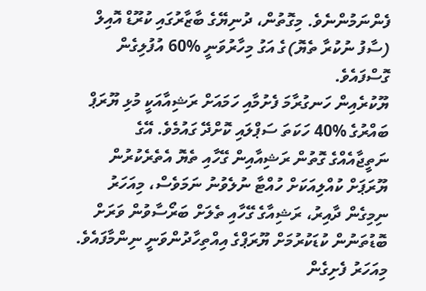ފެންނަމުންނެވެ. މިގޮތުން، ދުނިޔޭގެ ބާޒާރުގައި ކުރޫޑް އޮއިލް (ސާފު ނުކުރާ ތެޔޮ)ގެ އަގު މިހާރުވަނީ %60 އުފުލިގެން ގޮސްފައެވެ.
ޔޫކުރެއިން ހަނގުރާމަ ފެށުމާއި ހަމައަށް ރަޝިއާއަކީ މުޅި ޔޫރަޕް ބައްރުގެ %40 ހަކަތަ ސަޕްލައި ކޮށްދޭ ގައުމެވެ. އޭގެ ނަތީޖާއެއްގެ ގޮތުން ރަޝިއާއިން ގޭހާއި ތެޔޮ އެތެރެކުރުން ޔޫރަޕަށް ކުއްލިއަކަށް ހުއްޓާ ނުލެވުނު ނަމަވެސް، މިއަހަރު ނިމިގެން ދާއިރު، ރަޝިއާގެ ގޭހާއި ތެލަށް ބަރޯސާވުން ވަރަށް ބޮޑުތަނުން ކުޑަކުރުމަށް ޔޫރަޕްގެ އިއްތިހާދުންވަނީ ނިންމާފައެވެ.
މިއަހަރު ފެށިގެން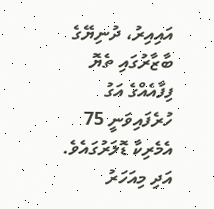އައިއިރު، ދުނިޔޭގެ ބާޒާރުގައި ތެޔޮ ފިފާއެއްގެ އަގު ހުރެފައިވަނީ 75 އެމެރިކާ ޑޮލަރުގައެވެ. އަދި މިއަހަރު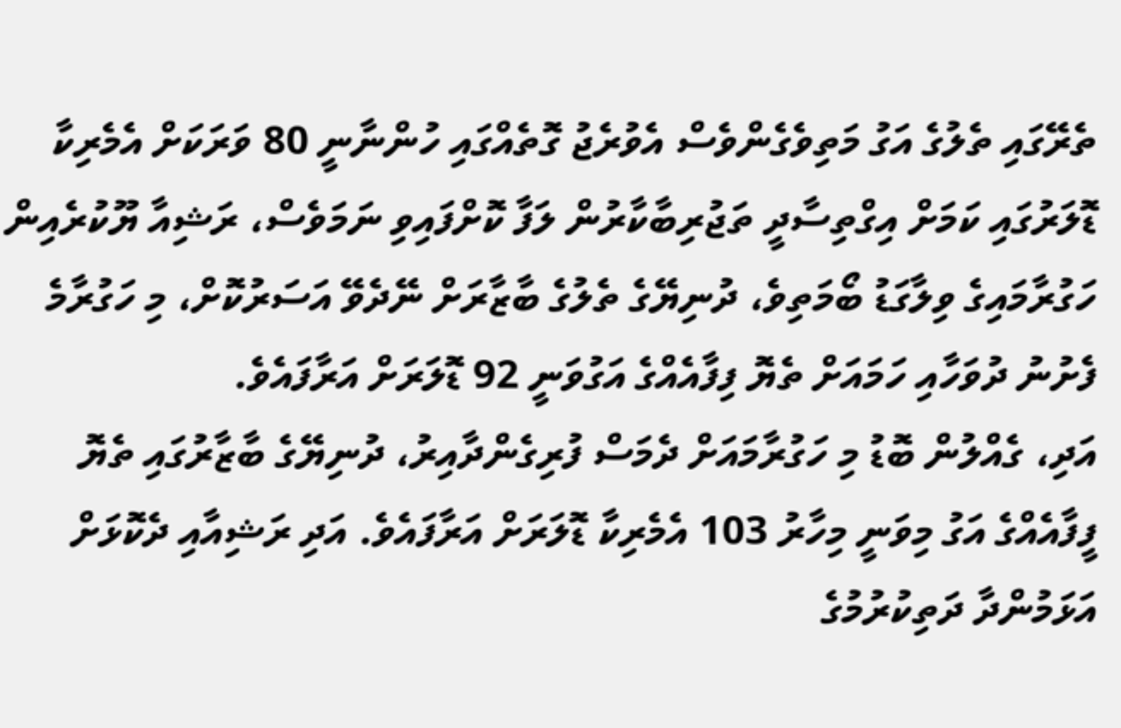ތެރޭގައި ތެލުގެ އަގު މަތިވެގެންވެސް އެވުރެޖު ގޮތެއްގައި ހުންނާނީ 80 ވަރަކަށް އެމެރިކާ ޑޮލަރުގައި ކަމަށް އިގްތިސާދީ ތަޖުރިބާކާރުން ލަފާ ކޮށްފައިވި ނަމަވެސް، ރަޝިއާ ޔޫކުރެއިން ހަގުރާމައިގެ ވިލާގަޑު ބޯމަތިވެ، ދުނިޔޭގެ ތެލުގެ ބާޒާރަށް ނޭދެވޭ އަސަރުކޮށް، މި ހަގުރާމެ ފެށުނު ދުވަހާއި ހަމައަށް ތެޔޮ ފިފާއެއްގެ އަގުވަނީ 92 ޑޮލަރަށް އަރާފައެވެ.
އަދި، ގެއްލުން ބޮޑު މި ހަގުރާމައަށް ދެމަސް ފުރިގެންދާއިރު، ދުނިޔޭގެ ބާޒާރުގައި ތެޔޮ ފީފާއެއްގެ އަގު މިވަނީ މިހާރު 103 އެމެރިކާ ޑޮލަރަށް އަރާފައެވެ. އަދި ރަޝިއާއި ދެކޮޅަށް އަޅަމުންދާ ދަތިކުރުމުގެ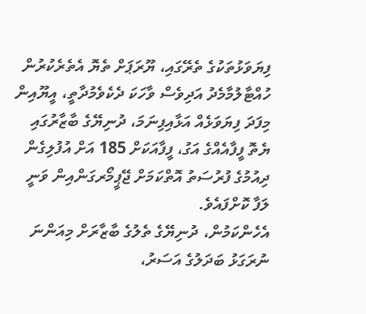ފިޔަވަޅުތަކުގެ ތެރޭގައި، ޔޫރަޕަށް ތެޔޮ އެތެރެކުރުން ހުއްޓާލުމާމެދު އަދިވެސް ވާހަކަ ދެކެވެމުދާތީ، އީޔޫއިން މިފަދަ ފިޔަވަޅެއް އަޅާއިފިނަމަ، ދުނިޔޭގެ ބާޒާރުގައި ޔެތޮ ފީފާއެއްގެ އަގު، ފީފާއަކަށް 185 އަށް އުފުލިގެން ދިއުމުގެ ފުރުސަތު އޮތްކަމަށް ޖޭޕީމޯރގަންއިން ވަނީ ލަފާ ކޮށްފައެވެ.
އެހެންކަމުން، ދުނިޔޭގެ ތެލުގެ ބާޒާރަށް މިއަންނަ ނުރަގަޅު ބަދަލުގެ އަސަރު،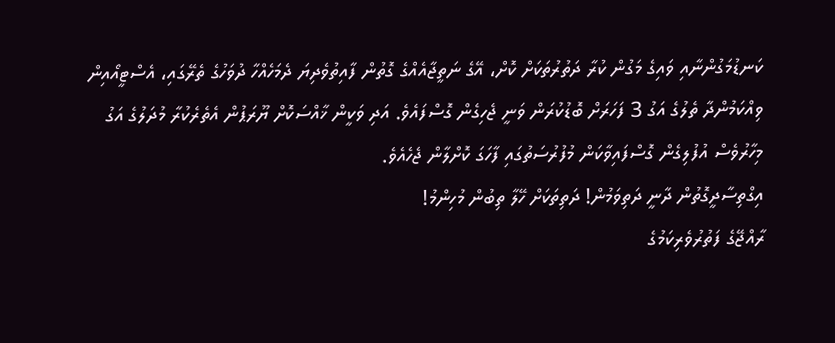ކަނޑުމަގުންނާއި ވައިގެ މަގުން ކުރާ ދަތުރުތަކަށް ކޮށް، އޭގެ ނަތީޖާއެއްގެ ގޮތުން ފާއިތުވެދިޔަ ދެމަހެއްހާ ދުވަހުގެ ތެރޭގައި، އެސްޓީއޯއިން ވިއްކަމުންދާ ތެލުގެ އަގު 3 ފަހަރަށް ބޮޑުކުރަން ވަނީ ޖެހިގެން ގޮސްފައެވެ. އަދި ވަކީން ޚާއްސަކޮށް ޔޫރަޕުން އެތެރެކުރާ މުދަލުގެ އަގު މިހާރުވެސް އުފުލިގެން ގޮސްފައިވާކަން މުފުރުސަތުގައި ފާހަގަ ކޮށްލާން ޖެހެއެވެ.
އިގްތިސާދީގޮތުން ދާނީ ދަތިވަމުން! ދަތިތަކަށް ހޭލާ ތިބުން މުހިންމު!
ރާއްޖޭގެ ފަތުރުވެރިކަމުގެ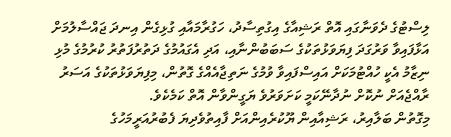ލިސްޓުގެ ދެވަނާގައި އޮތް ރަޝިއާގެ އިގުތިސާދު، ހަގުރާމައާއި ގުޅިގެން އިނދަ ޖައްސާލުމަށް އަޅާފައިވާ ވަރުގަދަ ފިޔަވަޅުތަކުގެ ސަބަބުންނާއި، އަދި އެގައުމުގެ ދަތުރުފަތުރު ކުރުމުގެ މުޅި ނިޒާމު އެކީ ހުއްޓުމަކަށް އައިސްފައިވާ ވުމުގެ ނަތިޖާއެއްގެ ގޮތުން، މިފިޔަވަޅުތަކުގެ އަސަރު ރާއްޖެއަށް ނުކޮށް ނުދާނޭކަމީ ކަށަވަރުވެ ޔަގީންވާން އޮތް ކަމެކެވެ.
މިގޮތުން ބަލާއިރު، ރަޝިއާއިން ޔޫކުރެއިންއަށް ފާއިތުވެދިޔަ ފެބުރުއަރީމަހުގެ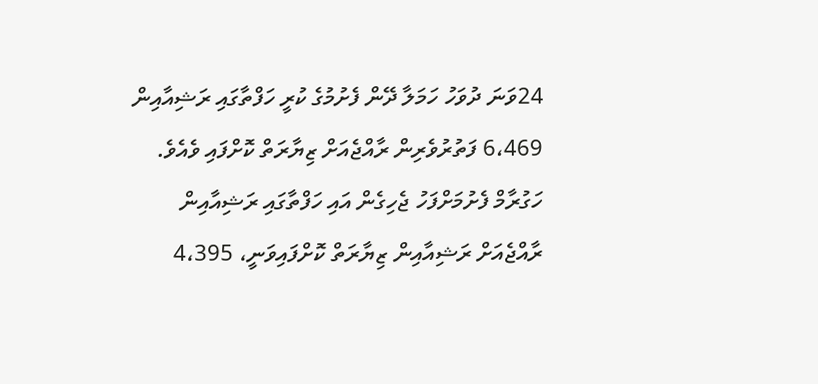24ވަނަ ދުވަހު ހަމަލާ ދޭން ފެށުމުގެ ކުރީ ހަފްތާގައި ރަޝިއާއިން 6،469 ފަތުރުވެރިން ރާއްޖެއަށް ޒިޔާރަތް ކޮށްފައި ވެއެވެ. ހަގުރާމް ފެށުމަށްފަހު ޖެހިގެން އައި ހަފްތާގައި ރަޝިއާއިން ރާއްޖެއަށް ރަޝިއާއިން ޒިޔާރަތް ކޮށްފައިވަނީ، 4،395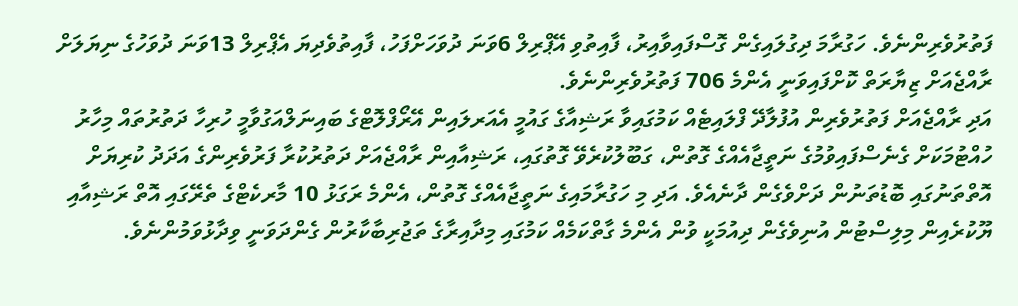ފަތުރުވެރިންނެވެ. ހަގުރާމަ ދިގުލައިގެން ގޮސްފައިވާއިރު، ފާއިތުވި އޭޕްރިލް 6ވަނަ ދުވަހަށްފަހު، ފާއިތުވެދިޔަ އެޕްރިލް 13ވަނަ ދުވަހުގެ ނިޔަލަށް ރާއްޖެއަށް ޒިޔާރަތް ކޮށްފައިވަނީ އެންމެ 706 ފަތުރުވެރިންނެވެ.
އަދި ރާއްޖެއަށް ފަތުރުވެރިން އުފުލާދޭ ފްލައިޓެއް ކަމުގައިވާ ރަޝިއާގެ ގައުމީ އެއަރލައިން އޭރޯފްލޮޓްގެ ބައިނަލްއަގުވާމީ ހުރިހާ ދަތުރުތައް މިހާރު ހުއްޓުމަކަށް ގެނެސްފައިވުމުގެ ނަތީޖާއެއްގެ ގޮތުން، ގަބޫލުކުރެވޭ ގޮތުގައި، ރަޝިއާއިން ރާއްޖެއަށް ދަތުރުކުރާ ފަރުވެރިންގެ އަދަދު ކުރިޔަށް އޮތްތަނުގައި ބޮޑުތަނުން ދަށްވެގެން ދާނެއެވެ. އަދި މި ހަގުރާމައިގެ ނަތީޖާއެއްގެ ގޮތުން، އެންމެ ރަގަޅު 10 މާރކެޓްގެ ތެރޭގައި އޮތް ރަޝިއާއި ޔޫކުރެއިން މިލިސްޓުން އުނިވެގެން ދިއުމަކީ ވުން އެންމެ ގާތްކަމެއް ކަމުގައި މިދާއިރާގެ ތަޖުރިބާކާރުން ގެންދަވަނީ ވިދާޅުވަމުންނެވެ.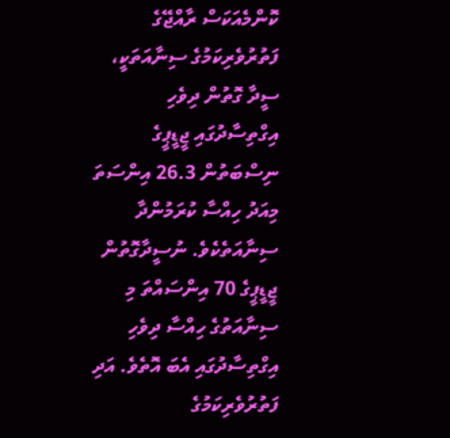ކޮންމެއަކަސް ރާއްޖޭގެ ފަތުރުވެރިކަމުގެ ސިނާއަތަކީ، ސީދާ ގޮތުން ދިވެހި އިގްތިސާދުގައި ޖީޑީޕީގެ ނިސްބަތުން 26.3 އިންސަތަ މިއަދު ހިއްސާ ކުރަމުންދާ ސިނާއަތެކެވެ. ނުސީދާގޮތުން ޖީޑީޕީގެ 70 އިންސައްތަ މި ސިނާއަތުގެ ހިއްސާ ދިވެހި އިގްތިސާދުގައި އެބަ އޮތެވެ. އަދި ފަތުރުވެރިކަމުގެ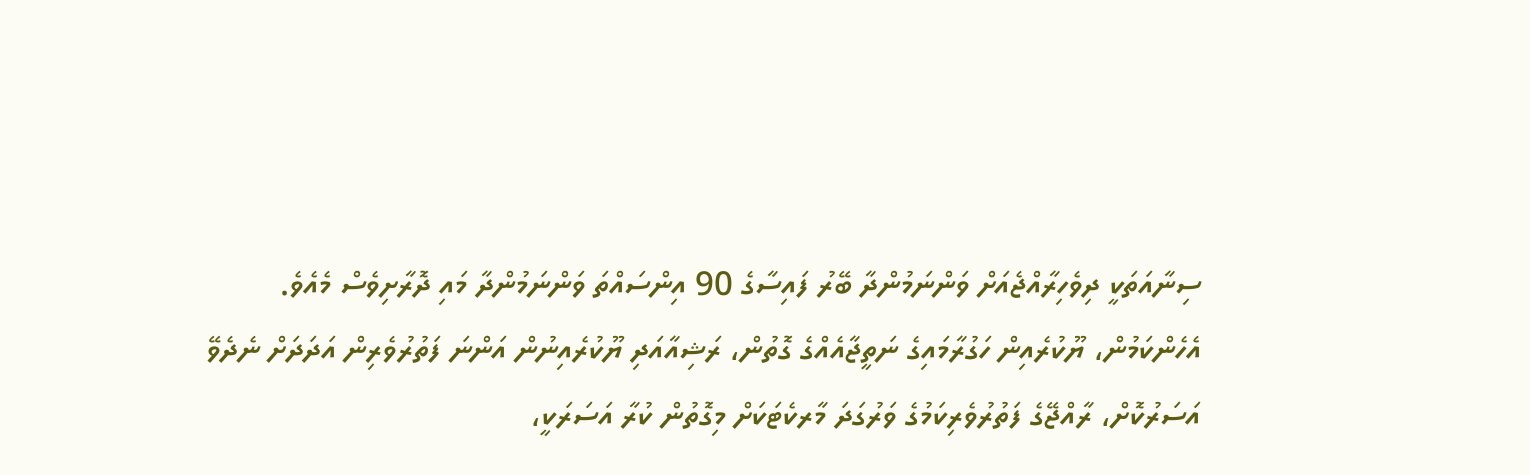ސިނާއަތަކީ ދިވެހިރާއްޖެއަށް ވަންނަމުންދާ ބޭރު ފައިސާގެ 90 އިންސައްތަ ވަންނަމުންދާ މައި ދޮރާށިވެސް މެއެވެ.
އެހެންކަމުން، ޔޫކުރެއިން ހަގުރާމައިގެ ނަތީޖާއެއްގެ ގޮތުން، ރަޝިއާއަދި ޔޫކުރެއިނުން އަންނަ ފަތުރުވެރިން އަދަދަށް ނެދެވޭ އަސަރުކޮށް، ރާއްޖޭގެ ފަތުރުވެރިކަމުގެ ވަރުގަދަ މާރކެޓަކަށް މިގޮތުން ކުރާ އަސަރަކީ،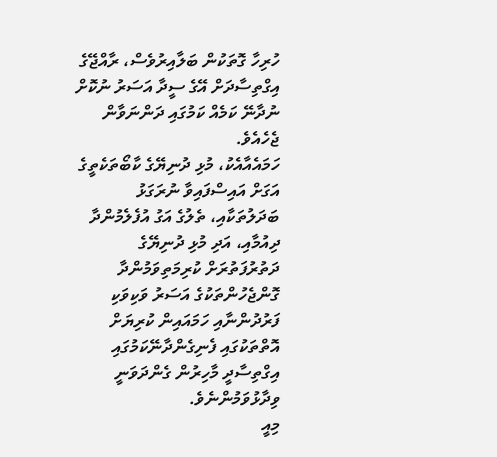ހުރިހާ ގޮތަކުން ބަލާއިރުވެސް، ރާއްޖޭގެ އިގްތިސާދަށް އޭގެ ސީދާ އަސަރު ނުކޮށް ނުދާނޭ ކަމެއް ކަމުގައި ދަންނަވާން ޖެހެއެވެ.
ހަމައެއާއެކު، މުޅި ދުނިޔޭގެ ކާބޯތަކެތީގެ އަގަށް އައިސްފައިވާ ނުރަގަޅު ބަދަލުތަކާއި، ތެލުގެ އަގު އުފެލެމުންދާ ދިއުމާއި، އަދި މުޅި ދުނިޔޭގެ ދަތުރުފަތުރަށް ކުރިމަތިވަމުންދާ ގޮންޖެހުންތަކުގެ އަސަރު ވަކިވަކި ފަރުދުންނާއި ހަމައައިން ކުރިޔަށް އޮތްތަކުގައި ފެނިގެންދާނޭކަމުގައި އިގްތިސާދީ މާހިރުން ގެންދަވަނީ ވިދާޅުވަމުންނެވެ.
މިއީ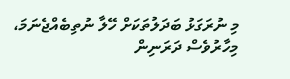މި ނުރަގަޅު ބަދަލުތަކަށް ހޭލާ ނުތިބެއްޖެނަމަ، މިހާރުވެސް ދަރަނިން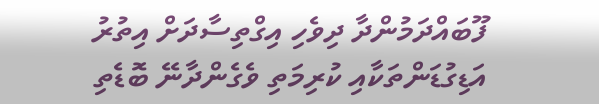ފޫބައްދަމުންދާ ދިވެހި އިގްތިސާދަށް އިތުރު އަޑިގުޑަންތަކާއި ކުރިމަތި ވެގެންދާނޭ ބޮޑެތި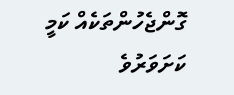ގޮންޖެހުންތަކެއް ކަމީ ކަށަވަރުވެ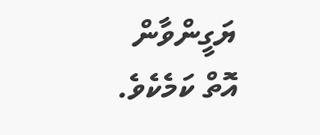ޔަގީންވާން އޮތް ކަމެކެވެ.